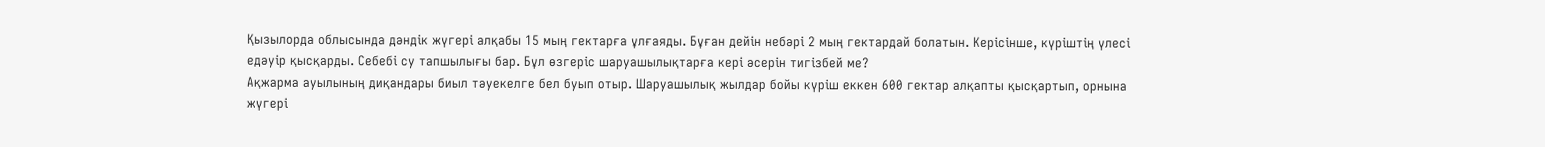Қызылорда облысында дәндік жүгері алқабы 15 мың гектарға ұлғаяды. Бұған дейін небәрі 2 мың гектардай болатын. Керісінше, күріштің үлесі едәуір қысқарды. Себебі су тапшылығы бар. Бұл өзгеріс шаруашылықтарға кері әсерін тигізбей ме?
Ақжарма ауылының диқандары биыл тәуекелге бел буып отыр. Шаруашылық жылдар бойы күріш еккен 600 гектар алқапты қысқартып, орнына жүгері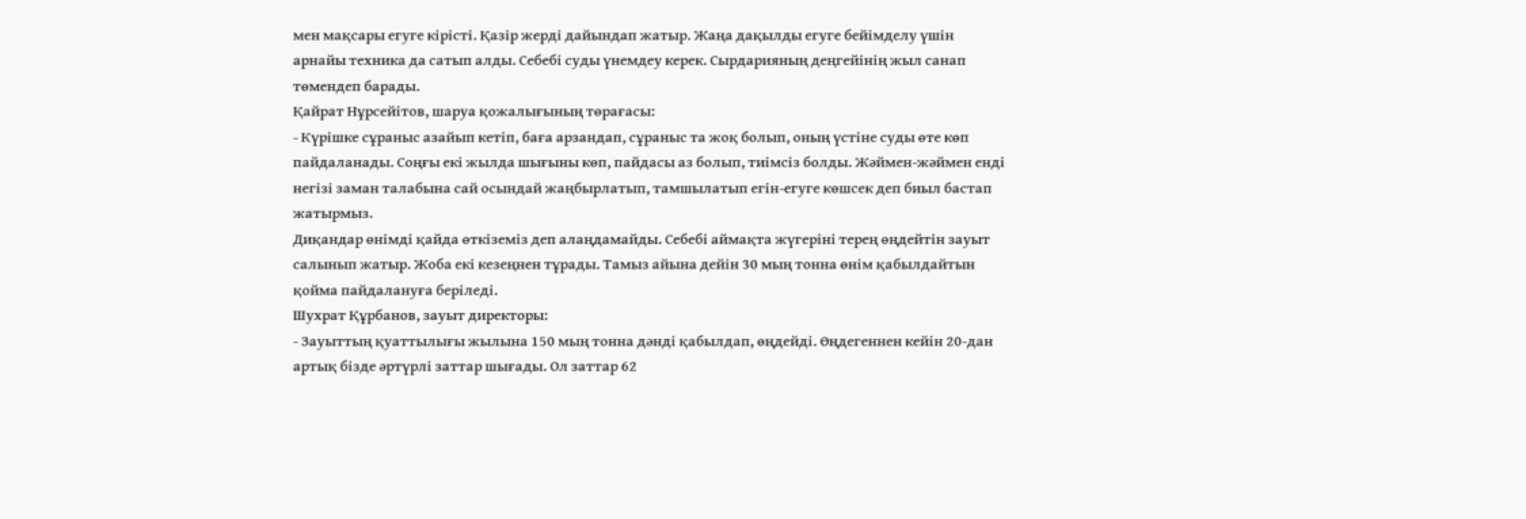мен мақсары егуге кірісті. Қазір жерді дайындап жатыр. Жаңа дақылды егуге бейімделу үшін арнайы техника да сатып алды. Себебі суды үнемдеу керек. Сырдарияның деңгейінің жыл санап төмендеп барады.
Қайрат Нұрсейітов, шаруа қожалығының төрағасы:
- Күрішке сұраныс азайып кетіп, баға арзандап, сұраныс та жоқ болып, оның үстіне суды өте көп пайдаланады. Соңғы екі жылда шығыны көп, пайдасы аз болып, тиімсіз болды. Жәймен-жәймен енді негізі заман талабына сай осындай жаңбырлатып, тамшылатып егін-егуге көшсек деп биыл бастап жатырмыз.
Диқандар өнімді қайда өткіземіз деп алаңдамайды. Себебі аймақта жүгеріні терең өңдейтін зауыт салынып жатыр. Жоба екі кезеңнен тұрады. Тамыз айына дейін 30 мың тонна өнім қабылдайтын қойма пайдалануға беріледі.
Шухрат Құрбанов, зауыт директоры:
- Зауыттың қуаттылығы жылына 150 мың тонна дәнді қабылдап, өңдейді. Өңдегеннен кейін 20-дан артық бізде әртүрлі заттар шығады. Ол заттар 62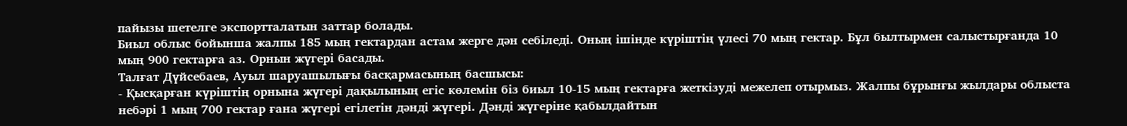пайызы шетелге экспортталатын заттар болады.
Биыл облыс бойынша жалпы 185 мың гектардан астам жерге дән себіледі. Оның ішінде күріштің үлесі 70 мың гектар. Бұл былтырмен салыстырғанда 10 мың 900 гектарға аз. Орнын жүгері басады.
Талғат Дүйсебаев, Ауыл шаруашылығы басқармасының басшысы:
- Қысқарған күріштің орнына жүгері дақылының егіс көлемін біз биыл 10-15 мың гектарға жеткізуді межелеп отырмыз. Жалпы бұрынғы жылдары облыста небәрі 1 мың 700 гектар ғана жүгері егілетін дәнді жүгері. Дәнді жүгеріне қабылдайтын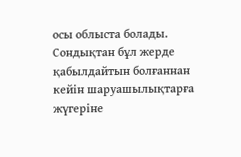осы облыста болады. Сондықтан бұл жерде қабылдайтын болғаннан кейін шаруашылықтарға жүгеріне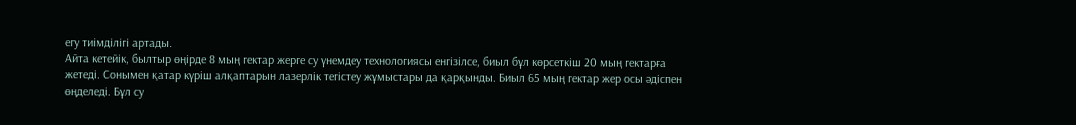егу тиімділігі артады.
Айта кетейік, былтыр өңірде 8 мың гектар жерге су үнемдеу технологиясы енгізілсе, биыл бұл көрсеткіш 20 мың гектарға жетеді. Сонымен қатар күріш алқаптарын лазерлік тегістеу жұмыстары да қарқынды. Биыл 65 мың гектар жер осы әдіспен өңделеді. Бұл су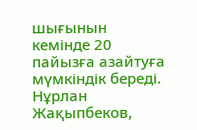шығынын кемінде 20 пайызға азайтуға мүмкіндік береді.
Нұрлан Жақыпбеков,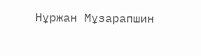Нұржан Мұзарапшин